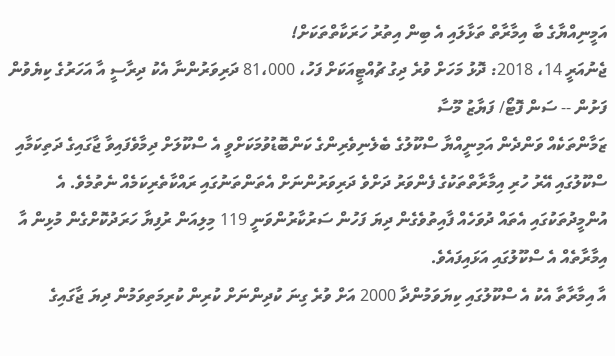އަމީނިއްޔާގެ ބާ އިމާރާތް ތަޅާލައި އެ ބިން އިތުރު ހަރަކާތްތަކަށް!
ޖެނުއަރީ 14، 2018: ދޮޅު މަހަށް ވުރެ ދިގު ޗުއްޓީއަކަށް ފަހު، 81،000 ދަރިވަރުންނާ އެކު ދިރާސީ އާ އަހަރުގެ ކިޔެވުން ފަށުން -- ސަން ފޮޓޯ/ ފަޔާޒު މޫސާ
ޒަމާންތަކެއް ވަންދެން އަމިނީއްޔާ ސްކޫލުގެ ބެލެނިވެރިންގެ ކަންބޮޑުވުމަކަށްވީ އެ ސްކޫލަށް ދިމާވެފައިވާ ޖާގައިގެ ދަތިކަމާއި ސްކޫލުގައި އޭރު ހުރި އިމާރާތްތަކުގެ ފެންވަރު ދަށްވެ ދަރިވަރުންނަށް އެތަންތަނުގައި ރައްކާތެރިކަމެއް ނެތުމެވެ. އެ އުންމީދުތަކުގައި އެތައް ދުވަހެއް ފާއިތުވެގެން ދިޔަ ފަހުން ސަރުކާރުންވަނީ 119 މިލިއަން ރުފިޔާ ހަރަދުކޮށްގެން މުޅިން އާ އިމާރާތެއް އެ ސްކޫލުގައި އަޅައިފައެވެ.
އާ އިމާރާތާ އެކު އެ ސްކޫލުގައި ކިޔަވަމުންދާ 2000 އަށް ވުރެ ގިނަ ކުދިންނަށް ކުރިން ކުރިމަތިވަމުން ދިޔަ ޖާގައިގެ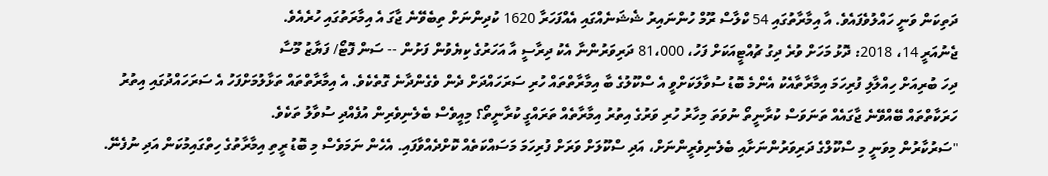ދަތިކަން ވަނީ ހައްލުވެފައެވެ. އާ އިމާރާތުގައި 54 ކްލާސް ރޫމް ހުންނައިރު ޝެޝަނެއްގައި އެއްފަހަރާ 1620 ކުދިންނަށް ތިބެވޭނެ ޖާގަ އެ އިމާރަތުގައި ހުރެއެވެ.
ޖެނުއަރީ 14، 2018: ދޮޅު މަހަށް ވުރެ ދިގު ޗުއްޓީއަކަށް ފަހު، 81،000 ދަރިވަރުންނާ އެކު ދިރާސީ އާ އަހަރުގެ ކިޔެވުން ފަށުން -- ސަން ފޮޓޯ/ ފަޔާޒު މޫސާ
ދިހަ ބުރިއަށް ހިއްލާލި ފުރިހަމަ އިމާރާތާއެކު އެންމެ ބޮޑު ސުވާލަކަށްވީ އެ ސްކޫލުގެ ބާ އިމާރާތްތައް ހުރި ސަރަހައްދަށް ދެން ވެގެންދާނެ ގޮތެކެވެ. އެ އިމާރާތްތައް ތަޅާލުމަށްފަހު އެ ސަރަހައްދުގައި އިތުރު ހަރަކާތްތައް ބޭއްވޭނެ ޖާގައެއް ތަނަވަސް ކުރާނީތޯ ނުވަތަ މިހާރު ހުރި ވަރުގެ އިތުރު އިމާރާތެއް ތަރައްގީ ކުރާނީތޯ؟ މިއީވެސް ބެލެނިވެރިން އުފެއްދި ސުވާލު ތަކެވެ.
"ސަރުކާރުން މިވަނީ މި ސްކޫލްގެ ދަރިވަރުންނަށާއި ބެލެނިވެރީންނަށް، އަދި ސްކޫލަށް ވަރަށް ފުރިހަމަ މަސައްކަތެއް ކޮށްދެއްވާފައި. އެހެން ނަމަވެސް މި ބޮޑު ރީތި އިމާރާތުގެ ހިތްގައިމުކަން އަދި ނުފެނޭ.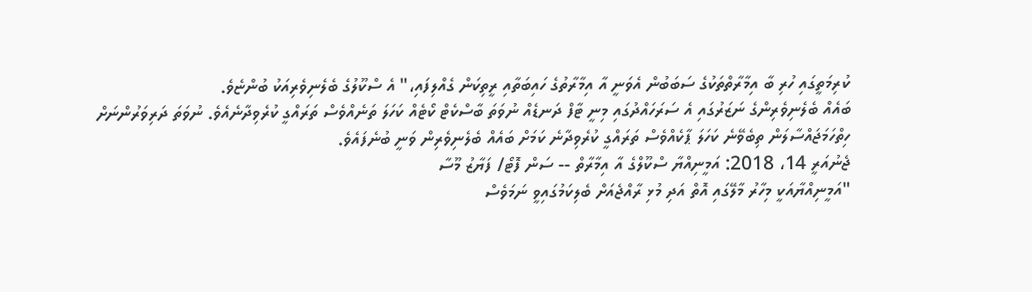ކުރިމަތީގައި ހުރި ބާ އިމާރާތްތަކުގެ ސަބަބުން އެވަނީ އާ އިމާރާތުގެ ހައިބަތާއި ރީތިކަން ގެއްލިފައި،" އެ ސްކޫލުގެ ބެލެނިވެރިއަކު ބުންޏެވެ.
ބައެއް ބެލެނިވެރިންގެ ނަޒަރުގައި އެ ސަރަހައްދުގައި މިނީ ޓާފް ދަނޑެއް ނުވަތަ ބާސްކެޓް ކޯޓެއް ކަހަލަ ތަނެއްވެސް ތަރައްގީ ކުރެވިދާނެއެވެ. ނުވަތަ ދަރިވަރުންނަށް ހިތްހަމަޖައްސާލަން ތިބެވޭނެ ކަހަލަ ޕާކެއްވެސް ތަރައްގީ ކުރެވިދާނެ ކަމަށް ބައެއް ބެލެނިވެރިން ވަނީ ބުނެފައެވެ.
ޖެނުއަރީ 14، 2018: އަމީނިއްޔާ ސްކޫލްގެ އާ އިމާރާތް -- ސަން ފޮޓޯ/ ފަޔާޒު މޫސާ
"އަމީނިއްޔާއަކީ މިހާރު މާލޭގައި އޮތް އަދި މުޅި ރާއްޖެއަށް ބެލިކަމުގައިވީ ނަމަވެސް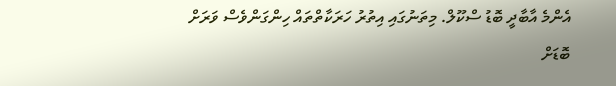އެންމެ އާބާދީ ބޮޑު ސްކޫލް. މިތަނުގައި އިތުރު ހަރަކާތްތައް ހިންގަންވެސް ވަރަށް ބޮޑަށް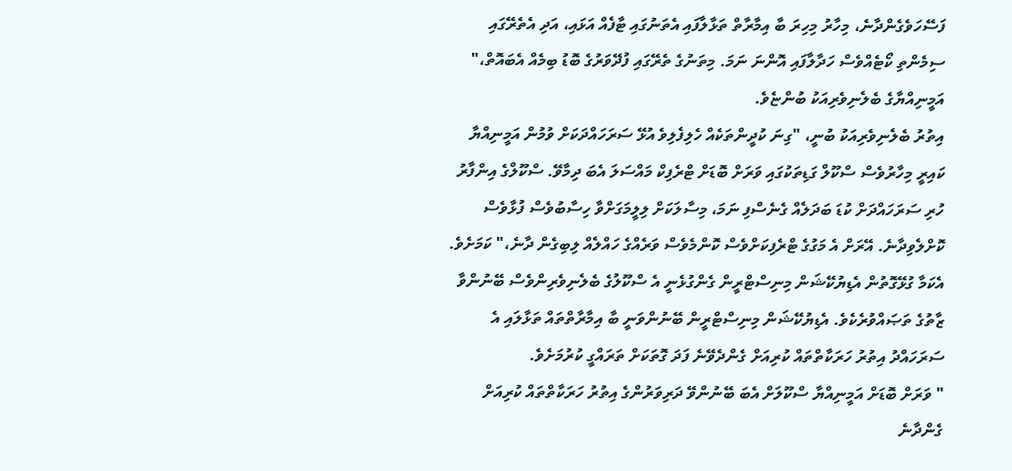ފަސޭހަވެގެންދާނެ، މިހާރު މިހިރަ ބާ އިމާރާތް ތަޅާލާފައި އެތަނުގައި ޓާފެއް އަޅައި، އަދި އެތެރޭގައި ސިމެންތި ކޯޓެއްވެސް ހަދާލާފައި އޮންނަ ނަމަ. މިތަނުގެ ތެރޭގައި ފުދޭވަރުގެ ބޮޑު ބިމެއް އެބައޮތް،" އަމީނިއްޔާގެ ބެލެނިވެރިއަކު ބުންޏެވެ.
އިތުރު ބެލެނިވެރިއަކު ބުނީ، "ގިނަ ކުދީންތަކެއް ހެލިފެލިވެ އުޅޭ ސަރަހައްދަކަށް ވުމުން އަމީނިއްޔާ ކައިރީ މިހާރުވެސް ސްކޫލް ގަޑިތަކުގައި ވަރަށް ބޮޑަށް ޓްރެފިކް މައްސަލަ އެބަ ދިމާވޭ. ސްކޫލްގެ އިންފާރު ހުރި ސަރަހައްދަށް ކުޑަ ބަދަލެއް ގެނެސްފި ނަމަ، މިސާލަކަށް ލިލީމަގަށްވާ ހިސާބުވެސް ފުޅާވެސް ކޮށްލެވިދާނެ. އޭރަށް އެ މަގުގެ ޓްރެފިކަށްވެސް ކޮންމެވެސް ވަރެއްގެ ހައްލެއް ލިބިގެން ދާނެ،" ކަމަށެވެ.
އެކަމާ ގުޅޭގޮތުން އެޑިޔުކޭޝަން މިނިސްޓްރީން ގެންގުޅެނީ އެ ސްކޫލުގެ ބެލެނިވެރިންވެސް ބޭނުންވާ ޒާތުގެ ތަޞައްވުރެކެވެ. އެޑިޔުކޭޝަން މިނިސްޓްރީން ބޭނުންވަނީ ބާ އިމާރާތްތައް ތަޅާލައި އެ ސަރަހައްދު އިތުރު ހަރަކާތްތައް ކުރިއަށް ގެންދެވޭނެ ފަދަ ގޮތަކަށް ތަރައްގީ ކުރުމަށެވެ.
" ވަރަށް ބޮޑަށް އަމީނިއްޔާ ސްކޫލަށް އެބަ ބޭނުންވޭ ދަރިވަރުންގެ އިތުރު ހަރަކާތްތައް ކުރިއަށް ގެންދާނެ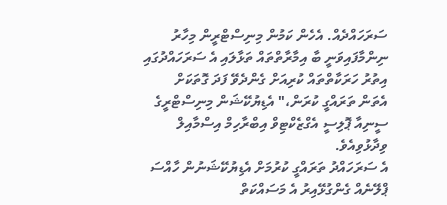ސަރަހައްދެއް. އެހެން ކަމުން މިނިސްޓްރީން މިހާރު ނިންމާފައިވަނީ ބާ އިމާރާތްތައް ތަޅާލައި އެ ސަރަހައްދުގައި އިތުރު ހަރަކާތްތައް ކުރިއަށް ގެންދެވޭ ފަދަ ގޮތަކަށް އެތަން ތަރައްގީ ކުރަން،" އެޑިޔުކޭޝަން މިނިސްޓްރީގެ ސީނިއާ ޕޮލިސީ އެގްޒެކްޓިވް އިބްރާހިމް އިސްމާއިލް ވިދާޅުވިއެވެ.
އެ ސަރަހައްދު ތަރައްގީ ކުރުމަށް އެޑިޔުކޭޝަނުން ހާއްސަ ޕްލޭނެއް ގެންގުޅޭއިރު އެ މަސައްކަތް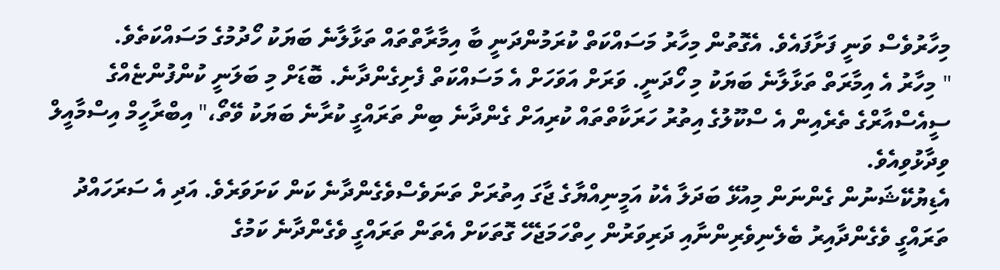މިހާރުވެސް ވަނީ ފަށާފައެވެ. އެގޮތުން މިހާރު މަސައްކަތް ކުރަމުންދަނީ ބާ އިމާރާތްތައް ތަޅާލާނެ ބަޔަކު ހޯދުމުގެ މަސައްކަތެވެ.
" މިހާރު އެ އިމާރަތް ތަޅާލާނެ ބަޔަކު މި ހޯދަނީ. ވަރަށް އަވަހަށް އެ މަސައްކަތް ފެށިގެންދާނެ. ބޮޑަށް މި ބަލަނީ ކުންފުންޏެއްގެ ސީއެސްއާރްގެ ތެރެއިން އެ ސްކޫލުގެ އިތުރު ހަރަކާތްތައް ކުރިއަށް ގެންދާނެ ބިން ތަރައްގީ ކުރާނެ ބަޔަކު ވޭތޯ،" އިބްރާހީމް އިސްމާއީލް ވިދާޅުވިއެވެ.
އެޑިޔުކޭޝަނުން ގެންނަން މިއުޅޭ ބަދަލާ އެކު އަމީނިއްޔާގެ ޖާގަ އިތުރަށް ތަނަވެސްވެގެންދާނެ ކަން ކަށަވަރެވެ. އަދި އެ ސަރަހައްދު ތަރައްގީ ވެގެންދާއިރު ބެލެނިވެރިންނާއި ދަރިވަރުން ހިތްހަމަޖެހޭ ގޮތަކަށް އެތަން ތަރައްގީ ވެގެންދާނެ ކަމުގެ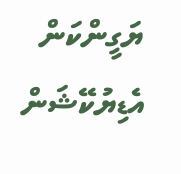ޔަގީންކަން އެޑިޔުކޭޝަން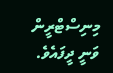މިނިސްޓްރީން ވަނީ ދީފައެވެ.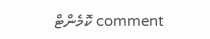comment ކޮމެންޓް